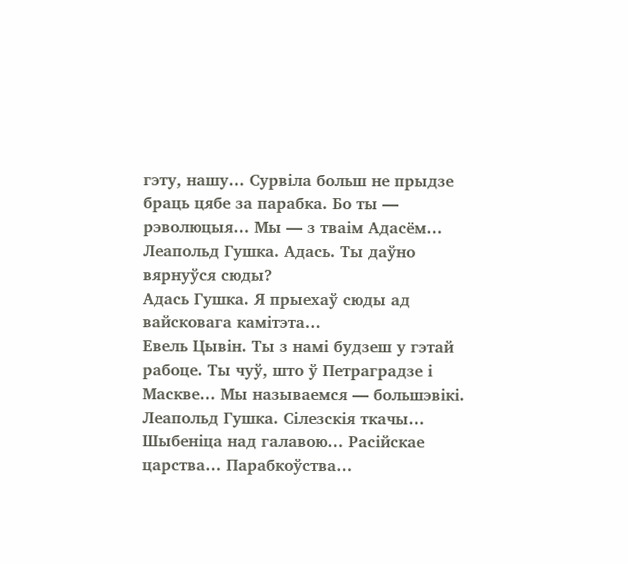гэту, нашу… Сурвіла больш не прыдзе браць цябе за парабка. Бо ты — рэволюцыя… Мы — з тваім Адасём…
Леапольд Гушка. Адась. Ты даўно вярнуўся сюды?
Адась Гушка. Я прыехаў сюды ад вайсковага камітэта…
Евель Цывін. Ты з намі будзеш у гэтай рабоце. Ты чуў, што ў Петраградзе і Маскве… Мы называемся — большэвікі.
Леапольд Гушка. Сілезскія ткачы… Шыбеніца над галавою… Расійскае царства… Парабкоўства…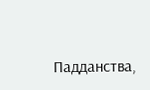Падданства,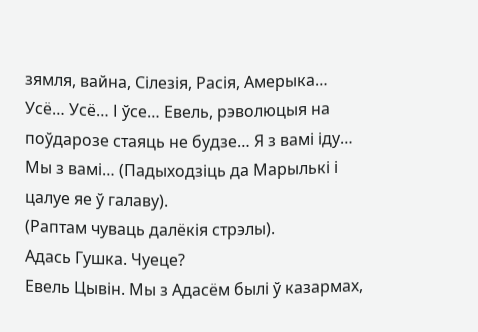зямля, вайна, Сілезія, Расія, Амерыка… Усё… Усё… І ўсе… Евель, рэволюцыя на поўдарозе стаяць не будзе… Я з вамі іду… Мы з вамі… (Падыходзіць да Марылькі і цалуе яе ў галаву).
(Раптам чуваць далёкія стрэлы).
Адась Гушка. Чуеце?
Евель Цывін. Мы з Адасём былі ў казармах,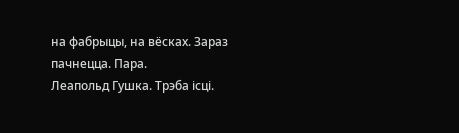на фабрыцы, на вёсках. Зараз пачнецца. Пара.
Леапольд Гушка. Трэба ісці.